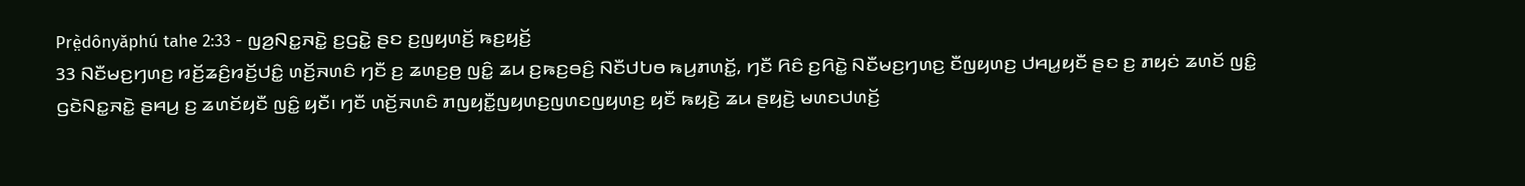Prè̤dônyǎphú tahe 2:33 - ꤜꤤ꤬ꤡꤢ꤭ꤏꤢꤧ꤭ ꤢ꤬ꤞꤢꤧ꤭ ꤔꤢ ꤢ꤬ꤜꤟꤛꤢꤩ꤬ ꤒꤢ꤬ꤟꤢꤩ꤬
33 ꤡꤢꤪꤗꤢ꤬ꤚꤛꤢ꤬ ꤙꤢꤩ꤬ꤘꤢꤨ꤬ꤙꤢꤩ꤬ꤓꤢꤨ꤭ ꤛꤢꤩ꤬ꤏꤛꤢꤨ ꤚꤢꤪ ꤢ꤬ ꤘꤛꤢ꤬ꤥ꤬ ꤜꤢꤨ꤭ ꤘꤣ ꤢ꤬ꤒꤢ꤬ꤋꤢꤨ꤬ ꤡꤢꤪꤓꤝꤥ ꤒꤣ꤬ꤊꤛꤢꤩ꤭, ꤚꤢꤪ ꤖꤢꤨ ꤢ꤬ꤖꤢꤧ꤭ ꤡꤢꤪꤗꤢ꤬ꤚꤛꤢ꤬ ꤢꤪꤜꤟꤛꤢ꤬ ꤓꤌꤣ꤭ꤟꤢꤪ ꤔꤢ ꤢ꤬ ꤊꤟꤢꤦ ꤘꤛꤢꤩ ꤜꤢꤨ꤭ ꤞꤢꤧꤡꤢ꤭ꤏꤢꤧ꤭ ꤔꤌꤣ꤬ ꤢ꤬ ꤘꤛꤢꤩꤟꤢꤪ ꤜꤢꤨ꤭ ꤟꤢꤪ꤯ ꤚꤢꤪ ꤛꤢꤩ꤬ꤏꤛꤢꤨ ꤊꤜꤟꤢꤪ꤭ꤜꤟꤛꤢ꤬ꤜꤛꤢꤜꤟꤛꤢ꤬ ꤟꤢꤪ ꤒꤟꤢꤧ꤬ ꤘꤣ ꤔꤟꤢꤧ꤬ ꤗꤛꤢꤓꤛꤢꤩ꤬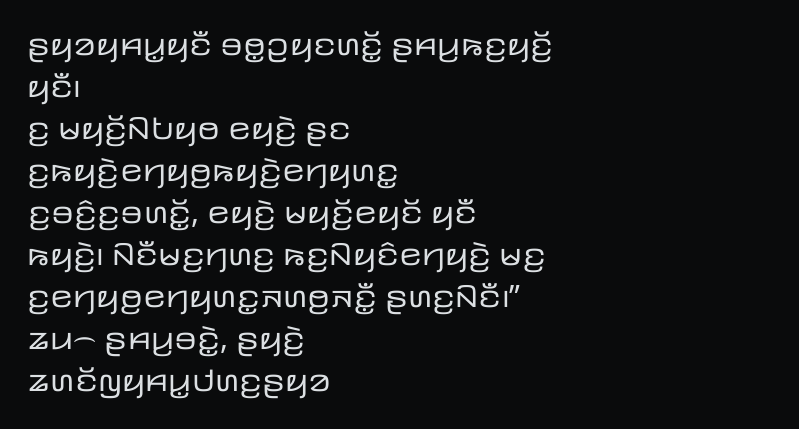ꤔꤟꤤꤟꤌꤣ꤭ꤟꤢꤪ ꤋꤥ꤭ꤑꤟꤢꤛꤢꤩ꤭ ꤔꤌꤣ꤬ꤒꤢ꤬ꤟꤢꤩ꤬ ꤟꤢꤪ꤯
ꤢ꤬ ꤗꤟꤢꤩ꤬ꤡꤝꤟꤥ ꤕꤟꤢꤧ꤬ ꤔꤢ ꤢ꤬ꤒꤟꤢꤧ꤬ꤕꤚꤟꤥ꤬ꤒꤟꤢꤧ꤬ꤕꤚꤟꤛꤢ꤭ ꤢ꤬ꤋꤢꤨ꤬ꤢ꤬ꤋꤛꤢꤩ꤭, ꤕꤟꤢꤧ꤬ ꤗꤟꤢꤩ꤬ꤕꤟꤢꤩ ꤟꤢꤪ ꤒꤟꤢꤧ꤬꤯ ꤡꤢꤪꤗꤢ꤬ꤚꤛꤢ꤬ ꤒꤢ꤬ꤡꤟꤢꤨꤕꤚꤟꤢꤧ꤬ ꤗꤢ꤬ ꤢ꤬ꤕꤚꤟꤥ꤬ꤕꤚꤟꤛꤢ꤭ꤏꤛꤥ꤬ꤏꤢꤪ꤭ ꤔꤛꤢ꤬ꤡꤢꤪ꤯”
ꤘꤣ꤮ ꤔꤌꤣ꤬ꤋꤢꤧ꤭, ꤔꤟꤢꤧ꤬ ꤘꤛꤢꤩꤜꤟꤌꤣ꤭ꤓꤛꤢ꤬ꤔꤟꤤ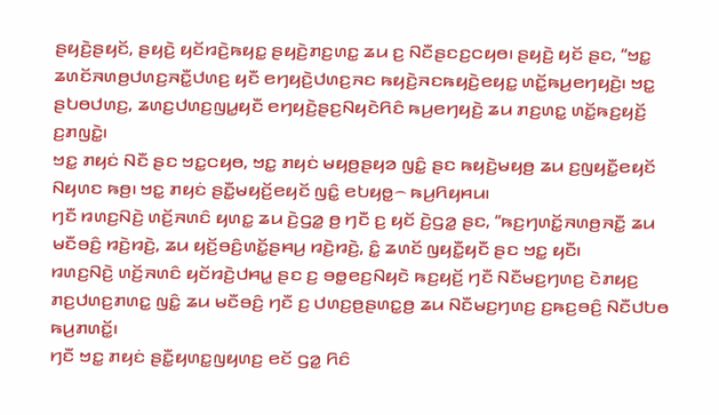ꤔꤟꤢꤧ꤬ꤔꤟꤢꤩ, ꤔꤟꤢꤧ꤬ ꤟꤢꤩꤙꤢꤧ꤬ꤒꤟꤢ꤭ ꤔꤟꤢꤧ꤬ꤊꤢ꤬ꤛꤢ꤭ ꤘꤣ ꤢ꤬ ꤡꤢꤪꤔꤢꤢ꤬ꤍꤟꤥ꤯ ꤔꤟꤢꤧ꤬ ꤟꤢꤩ ꤔꤢ, “ꤠꤢ꤭ ꤘꤛꤢꤩꤏꤛꤥ꤬ꤓꤛꤢ꤬ꤏꤢꤪ꤭ꤓꤛꤢ꤬ ꤟꤢꤪ ꤕꤚꤟꤢꤧ꤬ꤓꤛꤢ꤬ꤏꤢ ꤒꤟꤢꤧ꤬ꤏꤢꤒꤟꤢꤧ꤬ꤕꤟꤢ꤭ ꤛꤢꤩ꤭ꤒꤣ꤬ꤕꤚꤟꤢꤧ꤬꤯ ꤠꤢ꤭ ꤔꤝꤥꤓꤛꤢ꤬, ꤘꤛꤢ꤬ꤓꤛꤢ꤬ꤜꤣ꤭ꤟꤢꤪ ꤕꤚꤟꤢꤧ꤬ꤔꤢ꤬ꤡꤟꤢꤧꤖꤢꤨ ꤒꤣ꤬ꤕꤚꤟꤢꤧ꤬ ꤘꤣ ꤊꤢ꤬ꤛꤢ꤭ ꤛꤢꤩ꤭ꤒꤢ꤬ꤟꤢꤩ꤬ ꤢ꤬ꤊꤜꤢꤧ꤭꤯
ꤠꤢ꤭ ꤊꤟꤢꤦ ꤡꤢꤪ ꤔꤢ ꤠꤢ꤭ꤍꤟꤥ, ꤠꤢ꤭ ꤊꤟꤢꤦ ꤗꤟꤥ꤬ꤔꤟꤤ ꤜꤢꤨ꤭ ꤔꤢ ꤒꤟꤢꤧ꤬ꤗꤟꤥ꤬ ꤘꤣ ꤢ꤬ꤜꤟꤢꤪ꤭ꤕꤟꤢꤩ ꤡꤟꤛꤢ ꤒꤥ꤬꤯ ꤠꤢ꤭ ꤊꤟꤢꤦ ꤔꤢꤪ꤭ꤗꤟꤢꤩ꤬ꤕꤟꤢꤩ ꤜꤢꤨ꤭ ꤕꤝꤟꤥ꤭꤮ ꤒꤣ꤬ꤖꤟꤌꤣ꤯
ꤚꤢꤪ ꤙꤛꤢ꤬ꤡꤢꤧ꤬ ꤛꤢꤩ꤬ꤏꤛꤢꤨ ꤟꤛꤢ꤭ ꤘꤣ ꤢꤧ꤬ꤞꤤ꤭ ꤥ꤬ ꤚꤢꤪ ꤢ꤬ ꤟꤢꤩ ꤢꤧ꤬ꤞꤤ꤭ ꤔꤢ, “ꤒꤢ꤬ꤚꤛꤢꤩ꤭ꤏꤛꤥ꤬ꤏꤢꤪ꤭ ꤘꤣ ꤗꤢꤪꤋꤢꤨ꤬ ꤙꤢꤧ꤬ꤙꤢꤧ꤬, ꤘꤣ ꤟꤢꤩ꤬ꤋꤢꤨ꤬ꤛꤢꤩ꤭ꤔꤌꤣ꤬ ꤙꤢꤧ꤬ꤙꤢꤧ꤬, ꤢꤨ꤭ ꤘꤛꤢꤩ ꤜꤟꤢꤪ꤭ꤟꤢꤪ ꤔꤢ ꤠꤢ꤭ ꤟꤢꤪ꤯
ꤙꤛꤢ꤬ꤡꤢꤧ꤬ ꤛꤢꤩ꤬ꤏꤛꤢꤨ ꤟꤢꤩꤙꤢꤧ꤬ꤓꤌꤣ꤭ ꤔꤢ ꤢ꤬ ꤋꤥ꤭ꤕꤢ꤬ꤡꤟꤢꤧ ꤒꤢ꤬ꤟꤢꤩ꤬ ꤚꤢꤪ ꤡꤢꤪꤗꤢ꤬ꤚꤛꤢ꤬ ꤢꤧꤊꤟꤢ꤬ ꤊꤢ꤬ꤓꤛꤢ꤬ꤊꤛꤢ꤭ ꤜꤢꤨ꤭ ꤘꤣ ꤗꤢꤪꤋꤢꤨ꤬ ꤚꤢꤪ ꤢ꤬ ꤓꤛꤢ꤬ꤥ꤬ꤔꤛꤢ꤭ꤥ꤬ ꤘꤣ ꤡꤢꤪꤗꤢ꤬ꤚꤛꤢ꤬ ꤢ꤬ꤒꤢ꤬ꤋꤢꤨ꤬ ꤡꤢꤪꤓꤝꤥ ꤒꤣ꤬ꤊꤛꤢꤩ꤭꤯
ꤚꤢꤪ ꤠꤢ꤭ ꤊꤟꤢꤦ ꤔꤢꤪ꤭ꤟꤛꤢ꤭ꤜꤟꤛꤢ꤬ ꤕꤢꤩ ꤞꤤ꤭ ꤖꤢꤨ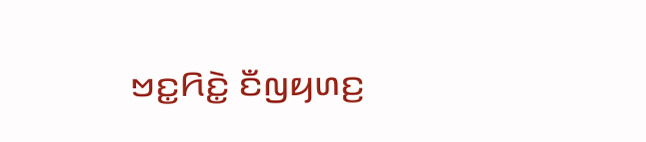ꤠꤢ꤭ꤖꤢꤧ꤭ ꤢꤪꤜꤟꤛꤢ꤬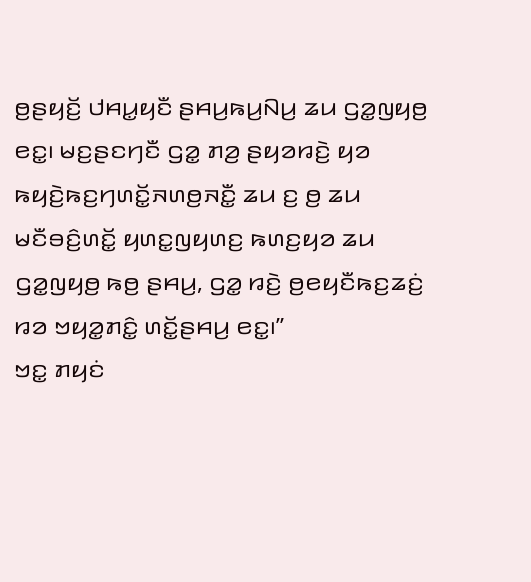ꤥ꤬ꤔꤟꤢꤩ꤬ ꤓꤌꤣ꤭ꤟꤢꤪ ꤔꤌꤣ꤬ꤒꤣ꤬ꤡꤣ꤬ ꤘꤣ ꤞꤤ꤭ꤜꤟꤥ꤬ ꤕꤢ꤭꤯ ꤗꤢ꤬ꤔꤢꤚꤢꤪ ꤞꤤ꤭ ꤊꤤ꤬ ꤔꤟꤤꤙꤢꤧ꤬ ꤟꤤ ꤒꤟꤢꤧ꤬ꤒꤢ꤬ꤚꤛꤢꤩ꤭ꤏꤛꤥ꤬ꤏꤢꤪ꤭ ꤘꤣ ꤢ꤬ ꤥ꤬ ꤘꤣ ꤗꤢꤪꤋꤢꤨ꤬ꤛꤢꤩ꤭ ꤟꤛꤢ꤭ꤜꤟꤛꤢ꤬ ꤒꤛꤢ꤬ꤟꤤ ꤘꤣ ꤞꤤ꤭ꤜꤟꤥ꤬ ꤒꤥ꤬ ꤔꤌꤣ꤬, ꤞꤤ꤭ ꤙꤢꤧ꤬ ꤥ꤬ꤕꤟꤢꤪꤒꤢ꤬ꤘꤢꤦ꤬ ꤙꤤ ꤠꤟꤤ꤭ꤊꤢꤨ꤭ ꤛꤢꤩ꤭ꤔꤌꤣ꤬ ꤕꤢ꤭꤯”
ꤠꤢ꤭ ꤊꤟꤢꤦ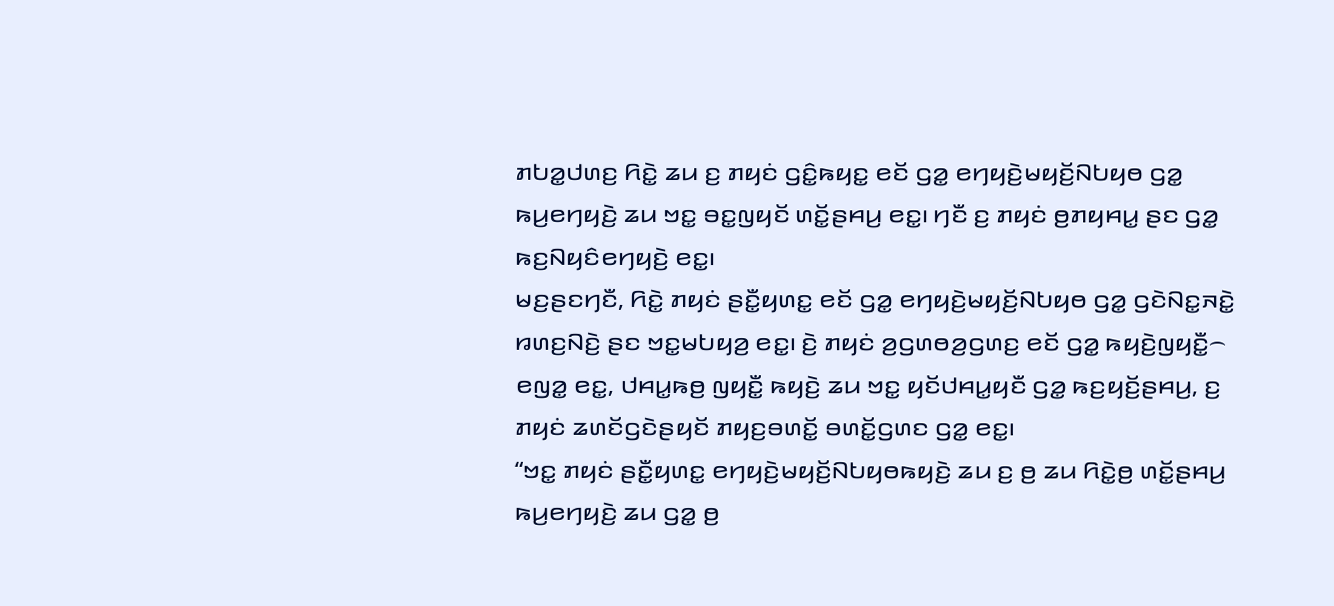ꤊꤝꤤ꤭ꤓꤛꤢ꤬ ꤖꤢꤧ꤭ ꤘꤣ ꤢ꤬ ꤊꤟꤢꤦ ꤞꤢꤨ꤭ꤒꤟꤢ꤭ ꤕꤢꤩ ꤞꤤ꤭ ꤕꤚꤟꤢꤧ꤬ꤗꤟꤢꤩ꤬ꤡꤝꤟꤥ ꤞꤤ꤭ ꤒꤣ꤬ꤕꤚꤟꤢꤧ꤬ ꤘꤣ ꤠꤢ꤭ ꤋꤢ꤭ꤜꤟꤢꤩ ꤛꤢꤩ꤭ꤔꤌꤣ꤬ ꤕꤢ꤭꤯ ꤚꤢꤪ ꤢ꤬ ꤊꤟꤢꤦ ꤥ꤬ꤊꤟꤌꤣ꤭ ꤔꤢ ꤞꤤ꤭ ꤒꤢ꤬ꤡꤟꤢꤨꤕꤚꤟꤢꤧ꤬ ꤕꤢ꤭꤯
ꤗꤢ꤬ꤔꤢꤚꤢꤪ, ꤖꤢꤧ꤭ ꤊꤟꤢꤦ ꤔꤢꤪ꤭ꤟꤛꤢ꤭ ꤕꤢꤩ ꤞꤤ꤭ ꤕꤚꤟꤢꤧ꤬ꤗꤟꤢꤩ꤬ꤡꤝꤟꤥ ꤞꤤ꤭ ꤞꤢꤧꤡꤢ꤭ꤏꤢꤧ꤭ ꤙꤛꤢ꤬ꤡꤢꤧ꤬ ꤔꤢ ꤠꤢ꤭ꤗꤝꤟꤤ꤬ ꤕꤢ꤭꤯ ꤢꤧ꤬ ꤊꤟꤢꤦ ꤤ꤬ꤞꤛꤥꤤ꤬ꤞꤛꤢ꤬ ꤕꤢꤩ ꤞꤤ꤭ ꤒꤟꤢꤧ꤬ꤜꤟꤢꤪ꤭꤮ ꤕꤜꤤ꤭ ꤕꤢ꤭, ꤓꤌꤣ꤭ꤒꤥ꤬ ꤜꤟꤢꤪ꤭ ꤒꤟꤢꤧ꤬ ꤘꤣ ꤠꤢ꤭ ꤟꤢꤩꤓꤌꤣ꤭ꤟꤢꤪ ꤞꤤ꤭ ꤒꤢ꤬ꤟꤢꤩ꤬ꤔꤌꤣ꤬, ꤢ꤬ ꤊꤟꤢꤦ ꤘꤛꤢꤩꤞꤢꤧꤔꤟꤢꤩ ꤊꤟꤢ꤬ꤋꤛꤢꤩ꤭ ꤋꤛꤢꤩ꤭ꤞꤛꤢ ꤞꤤ꤭ ꤕꤢ꤭꤯
“ꤠꤢ꤭ ꤊꤟꤢꤦ ꤔꤢꤪ꤭ꤟꤛꤢ꤭ ꤕꤚꤟꤢꤧ꤬ꤗꤟꤢꤩ꤬ꤡꤝꤟꤥꤒꤟꤢꤧ꤬ ꤘꤣ ꤢ꤬ ꤥ꤬ ꤘꤣ ꤖꤢꤧ꤭ꤥ꤬ ꤛꤢꤩ꤭ꤔꤌꤣ꤬ ꤒꤣ꤬ꤕꤚꤟꤢꤧ꤬ ꤘꤣ ꤞꤤ꤭ ꤥ꤬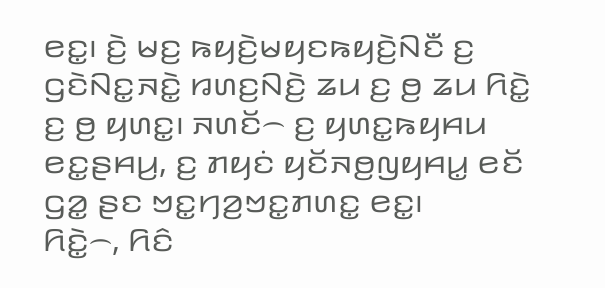ꤕꤢ꤭꤯ ꤢꤧ꤬ ꤗꤢ꤬ ꤒꤟꤢꤧ꤬ꤗꤟꤢꤒꤟꤢꤧ꤬ꤡꤢꤪ ꤢ꤬ ꤞꤢꤧꤡꤢ꤭ꤏꤢꤧ꤭ ꤙꤛꤢ꤬ꤡꤢꤧ꤬ ꤘꤣ ꤢ꤬ ꤥ꤬ ꤘꤣ ꤖꤢꤧ꤭ ꤢ꤬ ꤥ꤬ ꤟꤛꤢ꤭꤯ ꤏꤛꤢꤩ꤮ ꤢ꤬ ꤟꤛꤢ꤭ꤒꤟꤌꤣ ꤕꤢ꤭ꤔꤌꤣ꤬, ꤢ꤬ ꤊꤟꤢꤦ ꤟꤢꤩꤏꤥ꤬ꤜꤟꤌꤣ꤭ ꤕꤢꤩ ꤞꤤ꤭ ꤔꤢ ꤠꤢ꤭ꤚꤤ꤬ꤠꤢ꤭ꤊꤛꤢ꤭ ꤕꤢ꤭꤯
ꤖꤢꤧ꤭꤮, ꤖꤢꤨ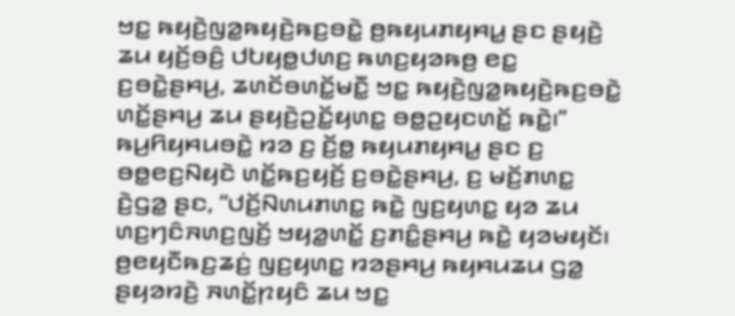ꤠꤢ꤭ ꤒꤟꤢꤧ꤬ꤜꤤ꤭ꤒꤟꤢꤧ꤬ꤒꤢ꤬ꤋꤢꤧ꤭ ꤥ꤬ꤒꤟꤣꤊꤟꤌꤣ꤭ ꤔꤢ ꤔꤟꤢꤧ꤬ ꤘꤣ ꤟꤢꤩ꤬ꤋꤢꤨ꤬ ꤓꤝꤟꤥ꤭ꤓꤛꤢ꤬ ꤒꤛꤢ꤬ꤟꤤꤒꤥ꤬ ꤕꤢ꤭ ꤢ꤬ꤋꤢꤧ꤭ꤔꤌꤣ꤬, ꤘꤛꤢꤩꤋꤛꤢꤩ꤭ꤗꤢꤪ꤭ ꤠꤢ꤭ ꤒꤟꤢꤧ꤬ꤜꤤ꤭ꤒꤟꤢꤧ꤬ꤒꤢ꤬ꤋꤢꤧ꤭ ꤛꤢꤩ꤭ꤔꤌꤣ꤬ ꤘꤣ ꤔꤟꤢꤧ꤬ꤑꤢꤩ꤭ꤟꤛꤢ꤭ ꤋꤥ꤭ꤑꤟꤢꤛꤢꤩ꤭ ꤒꤢꤧ꤭꤯”
ꤒꤣ꤬ꤖꤟꤌꤣꤋꤢꤧ꤭ ꤙꤤ ꤢ꤬ ꤢꤩ꤬ꤥ꤭ ꤒꤟꤣꤊꤟꤌꤣ꤭ ꤔꤢ ꤢ꤬ ꤋꤥ꤭ꤕꤢ꤬ꤡꤟꤢꤧ ꤛꤢꤩ꤭ꤒꤢ꤬ꤟꤢꤩ꤬ ꤢ꤬ꤋꤢꤧ꤭ꤔꤌꤣ꤬, ꤢ꤬ ꤗꤢꤩ꤬ꤊꤛꤢ꤭ ꤢꤧ꤬ꤞꤤ꤭ ꤔꤢ, “ꤓꤢꤩ꤬ꤡꤛꤣꤊꤛꤢ꤭ ꤒꤢꤧ꤭ ꤜꤢ꤬ꤟꤛꤢ꤭ ꤟꤤ ꤘꤣ ꤛꤢ꤬ꤚꤢꤨꤏꤛꤢ꤬ꤜꤢꤩ꤬ ꤠꤟꤤ꤭ꤛꤢꤩ꤭ ꤢ꤬ꤊꤢꤨ꤭ꤔꤌꤣ꤬ ꤒꤢꤧ꤭ ꤟꤤꤗꤟꤢꤩ꤯ ꤥ꤬ꤕꤟꤢꤪꤒꤢ꤬ꤘꤢꤦ꤬ ꤜꤢ꤬ꤟꤛꤢ꤭ ꤙꤤꤔꤌꤣ꤬ ꤒꤟꤌꤣꤘꤣ ꤞꤤ꤭ ꤔꤟꤤꤙꤢꤧ꤬ ꤏꤛꤢꤩ꤭ꤐꤟꤢꤨ ꤘꤣ ꤠꤢ꤭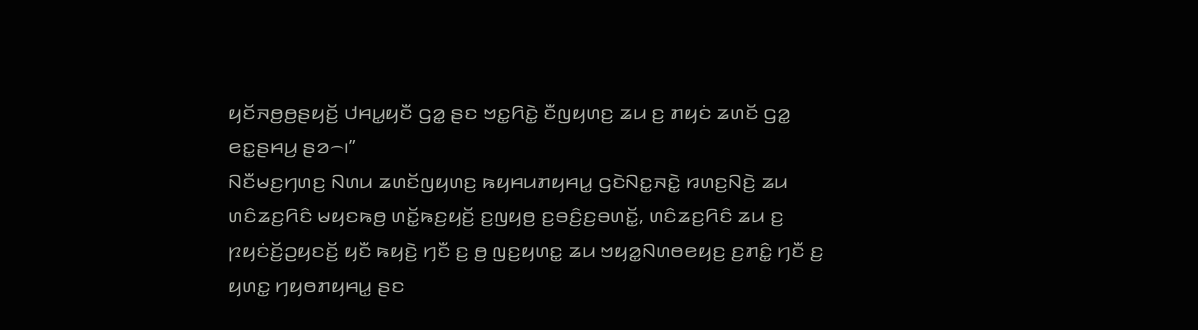ꤟꤢꤩꤏꤥ꤬ꤥ꤬ꤔꤟꤢꤩ꤬ ꤓꤌꤣ꤭ꤟꤢꤪ ꤞꤤ꤭ ꤔꤢ ꤠꤢ꤭ꤖꤢꤧ꤭ ꤢꤪꤜꤟꤛꤢ꤬ ꤘꤣ ꤢ꤬ ꤊꤟꤢꤦ ꤘꤛꤢꤩ ꤞꤤ꤭ ꤕꤢ꤭ꤔꤌꤣ꤬ ꤔꤤ꤮꤯”
ꤡꤢꤪꤗꤢ꤬ꤚꤛꤢ꤬ ꤡꤛꤣ ꤘꤛꤢꤩꤜꤟꤛꤢ꤬ ꤒꤟꤌꤣꤊꤟꤌꤣ꤭ ꤞꤢꤧꤡꤢ꤭ꤏꤢꤧ꤭ ꤙꤛꤢ꤬ꤡꤢꤧ꤬ ꤘꤣ ꤛꤢꤨꤘꤢ꤬ꤖꤢꤨ ꤗꤟꤢꤒꤥ꤬ ꤛꤢꤩ꤭ꤒꤢ꤬ꤟꤢꤩ꤬ ꤢ꤬ꤜꤟꤥ꤬ ꤢ꤬ꤋꤢꤨ꤬ꤢ꤬ꤋꤛꤢꤩ꤭, ꤛꤢꤨꤘꤢ꤬ꤖꤢꤨ ꤘꤣ ꤢ꤬ ꤐꤟꤢꤦꤢꤩ꤬ꤑꤟꤢꤢꤩ꤬ ꤟꤢꤪ ꤒꤟꤢꤧ꤬ ꤚꤢꤪ ꤢ꤬ ꤥ꤬ ꤜꤢ꤬ꤟꤛꤢ꤭ ꤘꤣ ꤠꤟꤤ꤭ꤡꤛꤥꤕꤟꤢ꤬ ꤢ꤬ꤊꤢꤨ꤭ ꤚꤢꤪ ꤢ꤬ ꤟꤛꤢ꤭ ꤚꤟꤥꤊꤟꤌꤣ꤭ ꤔꤢ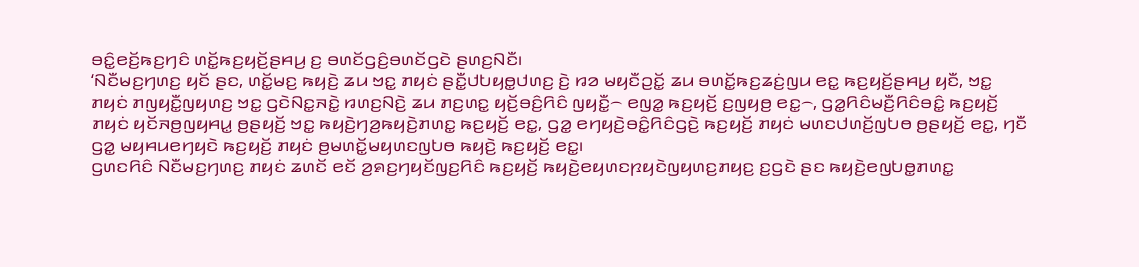ꤋꤢꤨ꤭ꤕꤢꤩ꤬ꤒꤢ꤬ꤚꤢꤨ ꤛꤢꤩ꤭ꤒꤢ꤬ꤟꤢꤩ꤬ꤔꤌꤣ꤬ ꤢ꤬ ꤋꤛꤢꤩꤞꤢꤨ꤬ꤋꤛꤢꤩꤞꤢꤧ ꤔꤛꤢ꤬ꤡꤢꤪ꤯
‘ꤡꤢꤪꤗꤢ꤬ꤚꤛꤢ꤬ ꤟꤢꤩ ꤔꤢ, ꤛꤢꤩ꤭ꤗꤢ꤬ ꤒꤟꤢꤧ꤬ ꤘꤣ ꤠꤢ꤭ ꤊꤟꤢꤦ ꤔꤢꤪ꤭ꤓꤝꤟꤥ꤭ꤓꤛꤢ꤬ ꤢꤧ꤬ ꤙꤤ ꤗꤟꤢꤪꤑꤢꤩ꤭ ꤘꤣ ꤋꤛꤢꤩ꤭ꤒꤢ꤬ꤘꤢꤦ꤬ꤜꤣ ꤕꤢ꤭ ꤒꤢ꤬ꤟꤢꤩ꤬ꤔꤌꤣ꤬ ꤟꤢꤪ, ꤠꤢ꤭ ꤊꤟꤢꤦ ꤊꤜꤟꤢꤪ꤭ꤜꤟꤛꤢ꤬ ꤠꤢ꤭ ꤞꤢꤧꤡꤢ꤭ꤏꤢꤧ꤭ ꤙꤛꤢ꤬ꤡꤢꤧ꤬ ꤘꤣ ꤊꤢ꤬ꤛꤢ꤭ ꤟꤢꤩ꤬ꤋꤢꤨ꤬ꤖꤢꤨ ꤜꤟꤢꤪ꤭꤮ ꤕꤜꤤ꤭ ꤒꤢ꤬ꤟꤢꤩ꤬ ꤢ꤬ꤜꤟꤥ꤬ ꤕꤢ꤭꤮, ꤞꤤ꤭ꤖꤢꤨꤗꤢꤪ꤬ꤖꤢꤨꤋꤢꤨ꤭ ꤒꤢ꤬ꤟꤢꤩ꤬ ꤊꤟꤢꤦ ꤟꤢꤩꤏꤥ꤬ꤜꤟꤌꤣ꤭ ꤥ꤬ꤔꤟꤢꤩ꤬ ꤠꤢ꤭ ꤒꤟꤢꤧ꤬ꤚꤤ꤬ꤒꤟꤢꤧ꤬ꤊꤛꤢ꤭ ꤒꤢ꤬ꤟꤢꤩ꤬ ꤕꤢ꤭, ꤞꤤ꤭ ꤕꤚꤟꤢꤧ꤬ꤋꤢꤨ꤭ꤖꤢꤨꤞꤢꤧ꤬ ꤒꤢ꤬ꤟꤢꤩ꤬ ꤊꤟꤢꤦ ꤗꤛꤢꤓꤛꤢꤩ꤬ꤜꤝꤥ ꤥ꤬ꤔꤟꤢꤩ꤬ ꤕꤢ꤭, ꤚꤢꤪ ꤞꤤ꤭ ꤗꤟꤌꤣꤕꤚꤟꤢꤧ ꤒꤢ꤬ꤟꤢꤩ꤬ ꤊꤟꤢꤦ ꤥ꤬ꤗꤛꤢꤩ꤭ꤗꤟꤛꤢꤜꤝꤥ ꤒꤟꤢꤧ꤬ ꤒꤢ꤬ꤟꤢꤩ꤬ ꤕꤢ꤭꤯
ꤞꤛꤢꤖꤢꤨ ꤡꤢꤪꤗꤢ꤬ꤚꤛꤢ꤬ ꤊꤟꤢꤦ ꤘꤛꤢꤩ ꤕꤢꤩ ꤤ꤬ꤎꤢ꤬ꤚꤟꤢꤩꤜꤢ꤬ꤖꤢꤨ ꤒꤢ꤬ꤟꤢꤩ꤬ ꤒꤟꤢꤧ꤬ꤕꤟꤛꤢꤐꤟꤢꤧꤜꤟꤛꤢ꤬ꤊꤟꤢ꤬ ꤢ꤬ꤞꤢꤧ ꤔꤢ ꤒꤟꤢꤧ꤬ꤕꤜꤝꤥ꤭ꤊꤛꤢ꤭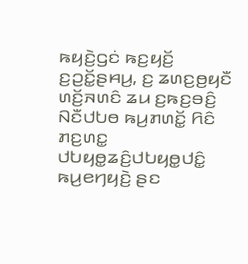ꤒꤟꤢꤧ꤬ꤞꤢꤦ ꤒꤢ꤬ꤟꤢꤩ꤬ ꤢ꤬ꤑꤢꤩ꤭ꤔꤌꤣ꤬, ꤢ꤬ ꤘꤛꤢ꤬ꤥ꤬ꤟꤢꤪ ꤛꤢꤩ꤬ꤏꤛꤢꤨ ꤘꤣ ꤢ꤬ꤒꤢ꤬ꤋꤢꤨ꤬ ꤡꤢꤪꤓꤝꤥ ꤒꤣ꤬ꤊꤛꤢꤩ꤭ ꤖꤢꤨ ꤊꤢ꤬ꤛꤢ꤭ ꤓꤝꤟꤥ꤭ꤘꤢꤨ꤬ꤓꤝꤟꤥ꤭ꤓꤢꤨ꤭ ꤒꤣ꤬ꤕꤚꤟꤢꤧ꤬ ꤔꤢ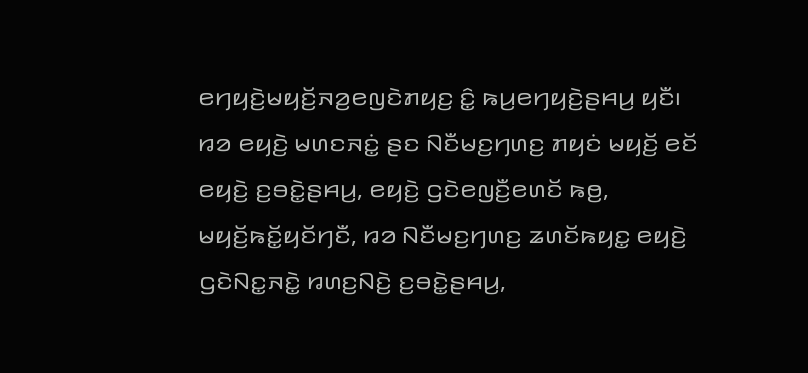ꤕꤚꤟꤢꤧ꤬ꤗꤟꤢꤩ꤬ꤏꤤ꤬ꤕꤜꤢꤧꤊꤟꤢ꤬ ꤢꤨ꤭ ꤒꤣ꤬ꤕꤚꤟꤢꤧ꤬ꤔꤌꤣ꤬ ꤟꤢꤪ꤯
ꤙꤤ ꤕꤟꤢꤧ꤬ ꤗꤛꤢꤏꤢꤦ꤭ ꤔꤢ ꤡꤢꤪꤗꤢ꤬ꤚꤛꤢ꤬ ꤊꤟꤢꤦ ꤗꤟꤢꤩ꤬ ꤕꤢꤩ ꤕꤟꤢꤧ꤬ ꤢ꤬ꤋꤢꤧ꤭ꤔꤌꤣ꤬, ꤕꤟꤢꤧ꤬ ꤞꤢꤧꤕꤜꤢꤪ꤬ꤕꤛꤢꤩ ꤒꤥ꤬, ꤗꤟꤢꤩ꤬ꤒꤢꤩ꤭ꤟꤢꤩꤚꤢꤪ, ꤙꤤ ꤡꤢꤪꤗꤢ꤬ꤚꤛꤢ꤬ ꤘꤛꤢꤩꤒꤟꤢ꤭ ꤕꤟꤢꤧ꤬ ꤞꤢꤧꤡꤢ꤭ꤏꤢꤧ꤭ ꤙꤛꤢ꤬ꤡꤢꤧ꤬ ꤢ꤬ꤋꤢꤧ꤭ꤔꤌꤣ꤬,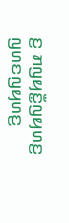ꤢ꤬ ꤊꤜꤟꤢꤪ꤭ꤜꤟꤛꤢ꤬ ꤜꤛꤢꤜꤟꤛꤢ꤬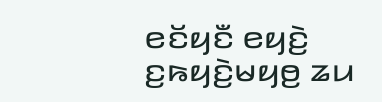ꤕꤢꤩꤟꤢꤪ ꤕꤟꤢꤧ꤬ ꤢ꤬ꤒꤟꤢꤧ꤬ꤗꤟꤥ꤬ ꤘꤣ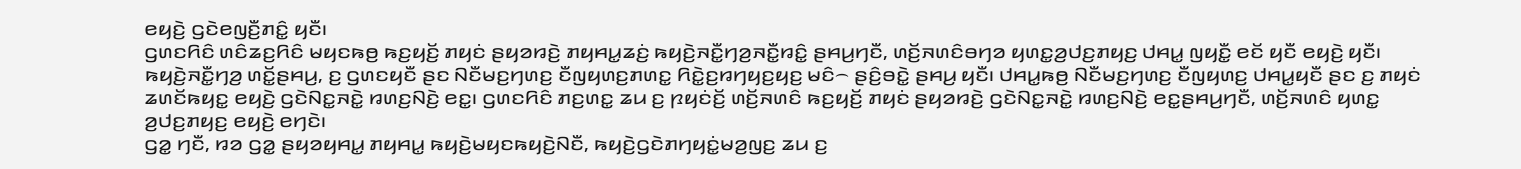ꤕꤟꤢꤧ꤬ ꤞꤢꤧꤕꤜꤢꤪ꤬ꤊꤢꤨ꤭ ꤟꤢꤪ꤯
ꤞꤛꤢꤖꤢꤨ ꤛꤢꤨꤘꤢ꤬ꤖꤢꤨ ꤗꤟꤢꤒꤥ꤬ ꤒꤢ꤬ꤟꤢꤩ꤬ ꤊꤟꤢꤦ ꤔꤟꤤꤙꤢꤧ꤬ ꤊꤟꤌꤣ꤭ꤘꤢꤦ꤬ ꤒꤟꤢꤧ꤬ꤏꤢꤪ꤭ꤚꤤ꤬ꤏꤢꤪ꤭ꤙꤢꤨ꤭ ꤔꤌꤣ꤬ꤚꤢꤪ, ꤛꤢꤩ꤬ꤏꤛꤢꤨꤋꤚꤤ ꤟꤛꤢ꤭ꤤ꤬ꤓꤢ꤬ꤊꤟꤢ꤬ ꤓꤌꤣ꤭ ꤜꤟꤢꤪ꤭ ꤕꤢꤩ ꤟꤢꤪ ꤕꤟꤢꤧ꤬ ꤟꤢꤪ꤯ ꤒꤟꤢꤧ꤬ꤏꤢꤪ꤭ꤚꤤ꤬ ꤛꤢꤩ꤭ꤔꤌꤣ꤬, ꤢ꤬ ꤞꤛꤢꤟꤢꤪ ꤔꤢ ꤡꤢꤪꤗꤢ꤬ꤚꤛꤢ꤬ ꤢꤪꤜꤟꤛꤢ꤬ꤊꤛꤢ꤭ ꤖꤢꤧ꤭ꤢ꤬ꤙꤚꤟꤢ꤬ꤟꤢ꤬ ꤗꤢꤨ꤮ ꤔꤢꤨ꤬ꤋꤢꤧ꤭ ꤔꤌꤣ꤬ ꤟꤢꤪ꤯ ꤓꤌꤣ꤭ꤒꤥ꤬ ꤡꤢꤪꤗꤢ꤬ꤚꤛꤢ꤬ ꤢꤪꤜꤟꤛꤢ꤬ ꤓꤌꤣ꤭ꤟꤢꤪ ꤔꤢ ꤢ꤬ ꤊꤟꤢꤦ ꤘꤛꤢꤩꤒꤟꤢ꤭ ꤕꤟꤢꤧ꤬ ꤞꤢꤧꤡꤢ꤭ꤏꤢꤧ꤭ ꤙꤛꤢ꤬ꤡꤢꤧ꤬ ꤕꤢ꤭꤯ ꤞꤛꤢꤖꤢꤨ ꤊꤢ꤬ꤛꤢ꤭ ꤘꤣ ꤢ꤬ ꤐꤟꤢꤦꤢꤩ꤬ ꤛꤢꤩ꤬ꤏꤛꤢꤨ ꤒꤢ꤬ꤟꤢꤩ꤬ ꤊꤟꤢꤦ ꤔꤟꤤꤙꤢꤧ꤬ ꤞꤢꤧꤡꤢ꤭ꤏꤢꤧ꤭ ꤙꤛꤢ꤬ꤡꤢꤧ꤬ ꤕꤢ꤭ꤔꤌꤣ꤬ꤚꤢꤪ, ꤛꤢꤩ꤬ꤏꤛꤢꤨ ꤟꤛꤢ꤭ ꤤ꤬ꤓꤢ꤬ꤊꤟꤢ꤬ ꤕꤟꤢꤧ꤬ ꤕꤚꤢꤧ꤯
ꤞꤤ꤭ ꤚꤢꤪ, ꤙꤤ ꤞꤤ꤭ ꤔꤟꤤꤟꤌꤣ꤭ ꤊꤟꤌꤣ꤭ ꤒꤟꤢꤧ꤬ꤗꤟꤢꤒꤟꤢꤧ꤬ꤡꤢꤪ, ꤒꤟꤢꤧ꤬ꤞꤢꤧꤊꤚꤟꤢꤦ꤭ꤗꤤ꤬ꤜꤢ꤬ ꤘꤣ ꤢ꤬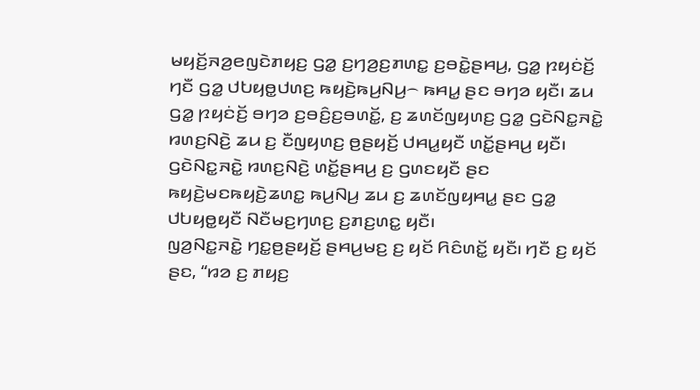ꤗꤟꤢꤩ꤬ꤏꤤ꤬ꤕꤜꤢꤧꤊꤟꤢ꤬ ꤞꤤ꤭ ꤢ꤬ꤚꤤ꤬ꤢ꤬ꤊꤛꤢ꤭ ꤢ꤬ꤋꤢꤧ꤭ꤔꤌꤣ꤬, ꤞꤤ꤭ ꤐꤟꤢꤦꤢꤩ꤬ ꤚꤢꤪ ꤞꤤ꤭ ꤓꤝꤟꤥ꤭ꤓꤛꤢ꤬ ꤒꤟꤢꤧ꤬ꤒꤣ꤬ꤡꤣ꤬꤮ ꤒꤌꤣ꤭ ꤔꤢ ꤋꤚꤤ ꤟꤢꤪ꤯ ꤘꤣ ꤞꤤ꤭ ꤐꤟꤢꤦꤢꤩ꤬ ꤋꤚꤤ ꤢ꤬ꤋꤢꤨ꤬ꤢ꤬ꤋꤛꤢꤩ꤭, ꤢ꤬ ꤘꤛꤢꤩꤜꤟꤛꤢ꤬ ꤞꤤ꤭ ꤞꤢꤧꤡꤢ꤭ꤏꤢꤧ꤭ ꤙꤛꤢ꤬ꤡꤢꤧ꤬ ꤘꤣ ꤢ꤬ ꤢꤪꤜꤟꤛꤢ꤬ ꤥ꤬ꤔꤟꤢꤩ꤬ ꤓꤌꤣ꤭ꤟꤢꤪ ꤛꤢꤩ꤭ꤔꤌꤣ꤬ ꤟꤢꤪ꤯ ꤞꤢꤧꤡꤢ꤭ꤏꤢꤧ꤭ ꤙꤛꤢ꤬ꤡꤢꤧ꤬ ꤛꤢꤩ꤭ꤔꤌꤣ꤬ ꤢ꤬ ꤞꤛꤢꤟꤢꤪ ꤔꤢ ꤒꤟꤢꤧ꤬ꤗꤢꤒꤟꤢꤧ꤬ꤘꤛꤢ꤭ ꤒꤣ꤬ꤡꤣ꤬ ꤘꤣ ꤢ꤬ ꤘꤛꤢꤩꤜꤟꤌꤣ꤭ ꤔꤢ ꤞꤤ꤭ ꤓꤝꤟꤥ꤭ꤟꤢꤪ ꤡꤢꤪꤗꤢ꤬ꤚꤛꤢ꤬ ꤢ꤬ꤊꤢ꤬ꤛꤢ꤭ ꤟꤢꤪ꤯
ꤜꤤ꤬ꤡꤢ꤭ꤏꤢꤧ꤭ ꤚꤢ꤭ꤥ꤬ꤔꤟꤢꤩ꤬ ꤔꤌꤣ꤬ꤗꤢ꤬ ꤢ꤬ ꤟꤢꤩ ꤖꤢꤨꤛꤢꤩ꤭ ꤟꤢꤪ꤯ ꤚꤢꤪ ꤢ꤬ ꤟꤢꤩ ꤔꤢ, “ꤙꤤ ꤢ꤬ ꤊꤟꤢ꤬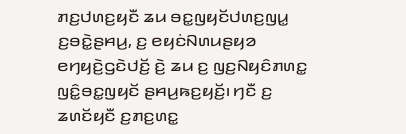ꤊꤢ꤬ꤓꤛꤢ꤬ꤟꤢꤪ ꤘꤣ ꤋꤢ꤭ꤜꤟꤢꤩꤓꤛꤢ꤬ꤜꤣ꤭ ꤢ꤬ꤋꤢꤧ꤭ꤔꤌꤣ꤬, ꤢ꤬ ꤕꤟꤢꤦꤡꤛꤣꤔꤟꤤ ꤕꤚꤟꤢꤧ꤬ꤞꤢꤧꤓꤢꤩ꤬ ꤢꤧ꤬ ꤘꤣ ꤢ꤬ ꤜꤢ꤬ꤡꤟꤢꤨꤊꤛꤢ꤭ ꤜꤢꤨ꤭ꤋꤢ꤭ꤜꤟꤢꤩ ꤔꤌꤣ꤬ꤒꤢ꤬ꤟꤢꤩ꤬꤯ ꤚꤢꤪ ꤢ꤬ ꤘꤛꤢꤩꤟꤢꤪ ꤢ꤬ꤊꤢ꤬ꤛꤢ꤭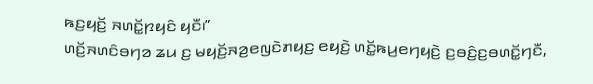ꤒꤢ꤬ꤟꤢꤩ꤬ ꤏꤛꤢꤩ꤭ꤐꤟꤢꤨ ꤟꤢꤪ꤯”
ꤛꤢꤩ꤬ꤏꤛꤢꤨꤋꤚꤤ ꤘꤣ ꤢ꤬ ꤗꤟꤢꤩ꤬ꤏꤤ꤬ꤕꤜꤢꤧꤊꤟꤢ꤬ ꤕꤟꤢꤧ꤬ ꤛꤢꤩ꤭ꤒꤣ꤬ꤕꤚꤟꤢꤧ꤬ ꤢ꤬ꤋꤢꤨ꤬ꤢ꤬ꤋꤛꤢꤩ꤭ꤚꤢꤪ,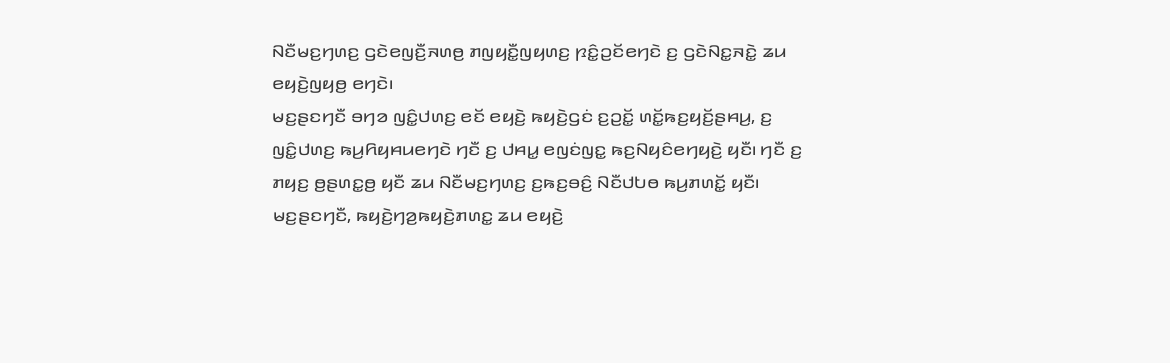ꤡꤢꤪꤗꤢ꤬ꤚꤛꤢ꤬ ꤞꤢꤧꤕꤜꤢꤪ꤬ꤏꤛꤥ꤬ ꤊꤜꤟꤢꤪ꤭ꤜꤟꤛꤢ꤬ ꤐꤢꤨ꤭ꤑꤢꤩꤕꤚꤢꤧ ꤢ꤬ ꤞꤢꤧꤡꤢ꤭ꤏꤢꤧ꤭ ꤘꤣ ꤕꤟꤢꤧ꤬ꤜꤟꤥ꤬ ꤕꤚꤢꤧ꤯
ꤗꤢ꤬ꤔꤢꤚꤢꤪ ꤋꤚꤤ ꤜꤢꤨ꤭ꤓꤛꤢ꤬ ꤕꤢꤩ ꤕꤟꤢꤧ꤬ ꤒꤟꤢꤧ꤬ꤞꤢꤦ ꤢ꤬ꤑꤢꤩ꤭ ꤛꤢꤩ꤭ꤒꤢ꤬ꤟꤢꤩ꤬ꤔꤌꤣ꤬, ꤢ꤬ ꤜꤢꤨ꤭ꤓꤛꤢ꤬ ꤒꤣ꤬ꤖꤟꤌꤣꤕꤚꤢꤧ ꤚꤢꤪ ꤢ꤬ ꤓꤌꤣ꤭ ꤕꤜꤢꤦꤜꤢ꤭ ꤒꤢ꤬ꤡꤟꤢꤨꤕꤚꤟꤢꤧ꤬ ꤟꤢꤪ꤯ ꤚꤢꤪ ꤢ꤬ ꤊꤟꤢ꤬ ꤥ꤬ꤔꤛꤢ꤭ꤥ꤬ ꤟꤢꤪ ꤘꤣ ꤡꤢꤪꤗꤢ꤬ꤚꤛꤢ꤬ ꤢ꤬ꤒꤢ꤬ꤋꤢꤨ꤬ ꤡꤢꤪꤓꤝꤥ ꤒꤣ꤬ꤊꤛꤢꤩ꤭ ꤟꤢꤪ꤯
ꤗꤢ꤬ꤔꤢꤚꤢꤪ, ꤒꤟꤢꤧ꤬ꤚꤤ꤬ꤒꤟꤢꤧ꤬ꤊꤛꤢ꤭ ꤘꤣ ꤕꤟꤢꤧ꤬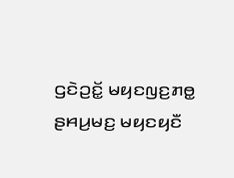ꤞꤢꤧꤑꤢꤩ꤭ ꤗꤟꤢꤜꤢ꤬ꤊꤥ꤭ ꤔꤌꤣ꤬ꤗꤢ꤬ ꤗꤟꤢꤟꤢꤪ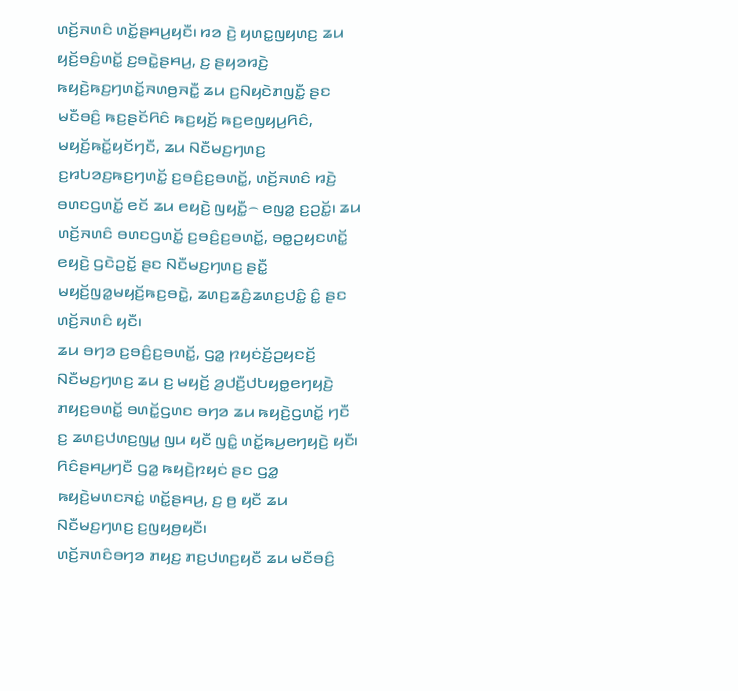ꤛꤢꤩ꤬ꤏꤛꤢꤨ ꤛꤢꤩ꤭ꤔꤌꤣ꤬ꤟꤢꤪ꤯ ꤙꤤ ꤢꤧ꤬ ꤟꤛꤢ꤭ꤜꤟꤛꤢ꤬ ꤘꤣ ꤟꤢꤩ꤬ꤋꤢꤨ꤬ꤛꤢꤩ꤭ ꤢ꤬ꤋꤢꤧ꤭ꤔꤌꤣ꤬, ꤢ꤬ ꤔꤟꤤꤙꤢꤧ꤬ ꤒꤟꤢꤧ꤬ꤒꤢ꤬ꤚꤛꤢꤩ꤭ꤏꤛꤥ꤬ꤏꤢꤪ꤭ ꤘꤣ ꤢ꤬ꤡꤟꤢꤧꤊꤜꤢꤪ꤭ ꤔꤢ ꤗꤢꤪꤋꤢꤨ꤬ ꤒꤢ꤬ꤔꤢꤩꤖꤢꤨ ꤒꤢ꤬ꤟꤢꤩ꤬ ꤒꤢ꤬ꤕꤜꤟꤣ꤬ꤖꤢꤨ, ꤗꤟꤢꤩ꤬ꤒꤢꤩ꤭ꤟꤢꤩꤚꤢꤪ, ꤘꤣ ꤡꤢꤪꤗꤢ꤬ꤚꤛꤢ꤬ ꤢ꤬ꤙꤝꤤꤢ꤬ꤒꤢ꤬ꤚꤛꤢꤩ꤭ ꤢ꤬ꤋꤢꤨ꤬ꤢ꤬ꤋꤛꤢꤩ꤭, ꤛꤢꤩ꤬ꤏꤛꤢꤨ ꤙꤢꤧ꤬ ꤋꤛꤢꤞꤛꤢꤩ꤭ ꤕꤢꤩ ꤘꤣ ꤕꤟꤢꤧ꤬ ꤜꤟꤢꤪ꤭꤮ ꤕꤜꤤ꤭ ꤢ꤬ꤑꤢꤩ꤭꤯ ꤘꤣ ꤛꤢꤩ꤬ꤏꤛꤢꤨ ꤋꤛꤢꤞꤛꤢꤩ꤭ ꤢ꤬ꤋꤢꤨ꤬ꤢ꤬ꤋꤛꤢꤩ꤭, ꤋꤥ꤭ꤑꤟꤢꤛꤢꤩ꤭ ꤕꤟꤢꤧ꤬ ꤞꤢꤧꤑꤢꤩ꤭ ꤔꤢ ꤡꤢꤪꤗꤢ꤬ꤚꤛꤢ꤬ ꤔꤢꤪ꤭ ꤗꤟꤢꤩ꤬ꤜꤤ꤭ꤗꤟꤢꤩ꤬ꤒꤢ꤬ꤋꤢꤧ꤭, ꤘꤛꤢ꤬ꤘꤢꤨ꤬ꤘꤛꤢ꤬ꤓꤢꤨ꤭ ꤢꤨ꤭ ꤔꤢ ꤛꤢꤩ꤬ꤏꤛꤢꤨ ꤟꤢꤪ꤯
ꤘꤣ ꤋꤚꤤ ꤢ꤬ꤋꤢꤨ꤬ꤢ꤬ꤋꤛꤢꤩ꤭, ꤞꤤ꤭ ꤐꤟꤢꤦꤢꤩ꤬ꤑꤟꤢꤢꤩ꤬ ꤡꤢꤪꤗꤢ꤬ꤚꤛꤢ꤬ ꤘꤣ ꤢ꤬ ꤗꤟꤢꤩ꤬ ꤤ꤬ꤓꤢꤪ꤬ꤓꤝꤟꤥ꤭ꤕꤚꤟꤢꤧ꤬ ꤊꤟꤢ꤬ꤋꤛꤢꤩ꤭ ꤋꤛꤢꤩ꤭ꤞꤛꤢ ꤋꤚꤤ ꤘꤣ ꤒꤟꤢꤧ꤬ꤞꤛꤢꤩ꤭ ꤚꤢꤪ ꤢ꤬ ꤘꤛꤢ꤬ꤓꤛꤢ꤬ꤜꤣ꤭ ꤜꤣ ꤟꤢꤪ ꤜꤢꤨ꤭ ꤛꤢꤩ꤭ꤒꤣ꤬ꤕꤚꤟꤢꤧ꤬ ꤟꤢꤪ꤯ ꤖꤢꤨꤔꤌꤣ꤬ꤚꤢꤪ ꤞꤤ꤭ ꤒꤟꤢꤧ꤬ꤐꤟꤢꤦ ꤔꤢ ꤞꤤ꤭ ꤒꤟꤢꤧ꤬ꤗꤛꤢꤏꤢꤦ꤭ ꤛꤢꤩ꤭ꤔꤌꤣ꤬, ꤢ꤬ ꤥ꤬ ꤟꤢꤪ ꤘꤣ ꤡꤢꤪꤗꤢ꤬ꤚꤛꤢ꤬ ꤢ꤬ꤜꤟꤥ꤬ꤟꤢꤪ꤯
ꤛꤢꤩ꤬ꤏꤛꤢꤨꤋꤚꤤ ꤊꤟꤢ꤬ ꤊꤢ꤬ꤓꤛꤢ꤬ꤟꤢꤪ ꤘꤣ ꤗꤢꤪꤋꤢꤨ꤬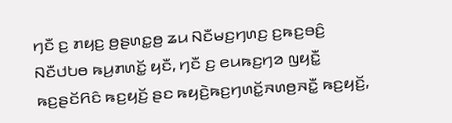ꤚꤢꤪ ꤢ꤬ ꤊꤟꤢ꤬ ꤥ꤬ꤔꤛꤢ꤭ꤥ꤬ ꤘꤣ ꤡꤢꤪꤗꤢ꤬ꤚꤛꤢ꤬ ꤢ꤬ꤒꤢ꤬ꤋꤢꤨ꤬ ꤡꤢꤪꤓꤝꤥ ꤒꤣ꤬ꤊꤛꤢꤩ꤭ ꤟꤢꤪ, ꤚꤢꤪ ꤢ꤬ ꤕꤣꤒꤢ꤬ꤚꤤ ꤜꤟꤢꤪ꤭ ꤒꤢ꤬ꤔꤢꤩꤖꤢꤨ ꤒꤢ꤬ꤟꤢꤩ꤬ ꤔꤢ ꤒꤟꤢꤧ꤬ꤒꤢ꤬ꤚꤛꤢꤩ꤭ꤏꤛꤥ꤬ꤏꤢꤪ꤭ ꤒꤢ꤬ꤟꤢꤩ꤬,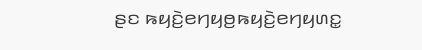ꤔꤢ ꤒꤟꤢꤧ꤬ꤕꤚꤟꤥ꤬ꤒꤟꤢꤧ꤬ꤕꤚꤟꤛꤢ꤭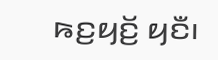ꤒꤢ꤬ꤟꤢꤩ꤬ ꤟꤢꤪ꤯